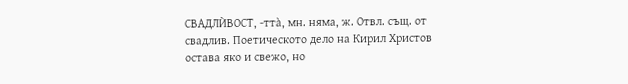СВАДЛЍВОСТ, -ттà, мн. няма, ж. Отвл. същ. от свадлив. Поетическото дело на Кирил Христов остава яко и свежо, но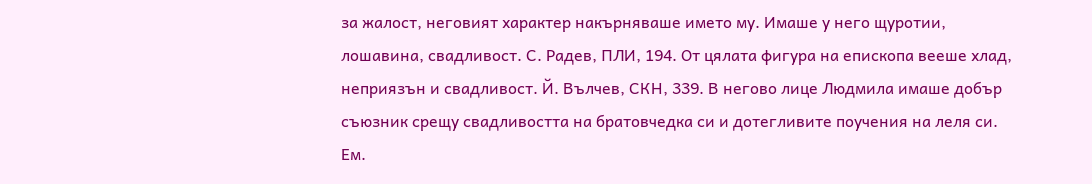за жалост, неговият характер накърняваше името му. Имаше у него щуротии, лошавина, свадливост. С. Радев, ПЛИ, 194. От цялата фигура на епископа вееше хлад, неприязън и свадливост. Й. Вълчев, СКН, 339. В негово лице Людмила имаше добър съюзник срещу свадливостта на братовчедка си и дотегливите поучения на леля си. Ем.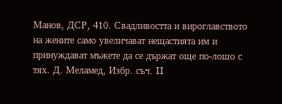Манов, ДСР, 410. Свадливостта и вироглавството на жените само увеличават нещастията им и принуждават мъжете да се държат още по-лошо с тях. Д. Меламед, Избр. съч. II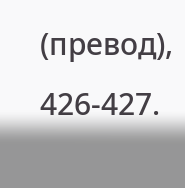(превод), 426-427.